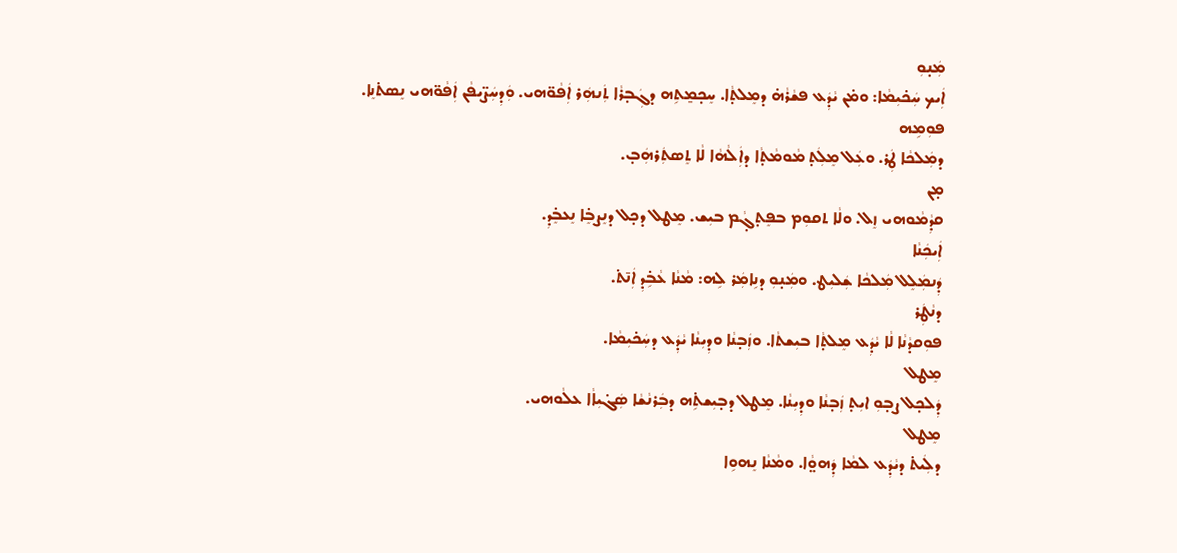ܡܲܢ̣ܘܼ
ܐܲܝܟ ܚܲܟ̇ܝܼܡܵܐ: ܘܡ̇ܢ ܝܵܕܲܥ ܦܫܵܪܵܗ̇ ܕܡܸܠܬ̣ܵܐ. ܚܸܟ̣ܡ̱ܬܹܗ ܕܓܲܒ̣ܪܵܐ ܬܲܢܗܲܪ ܐܲܦܵܘ̈ܗܝ. ܘܲܕܼܚܲܨ̈ܝܼܦܵܢ ܐܲܦܵܘ̈ܗܝ ܢܸܣܬ̇ܢܸܐ.
ܦܘܼܡܹܗ
ܕܡܲܠܟܵܐ ܛܲܪ. ܘܥܲܠ ܡܸܠܲܬ̣ ܡܵܘܡܵܬ̣ܵܐ ܕܐܲܠܵܗܵܐ ܠܵܐ ܬܸܣܬܲܪܗܲܒ̣.
ܡ̣ܢ
ܩܕܼܵܡܵܘܗܝ ܙܸܠ. ܘܠܵܐ ܬܩܘܼܡ ܒܦܸܬ̣ܓ̣ܵܡ ܒܝܼܫ. ܡܸܛܠ ܕܟ̣ܠ ܕܢܸܨܒܸ̇ܐ ܢܸܥܒܸ̇ܕܼ.
ܐܲܝܟܲܢܵܐ
ܕܲܢܡܲܠܸܠ ܡܲܠܟܵܐ ܫܲܠܝܼܛ. ܘܡܲܢ̣ܘܼ ܕܢܹܐܡܲܪ ܠܹܗ: ܡܵܢܵܐ ܥܵܒܹ̇ܕܼ ܐܲܢ̄ܬ̇.
ܕܢܵܛܲܪ
ܦܘܼܩܕܵܢܵܐ ܠܵܐ ܝܵܕܲܥ ܡܸܠܬ̣ܵܐ ܒܝܼܫܬܵܐ. ܘܙܲܒ̣ܢܵܐ ܘܕܼܝܼܢܵܐ ܝܵܕܲܥ ܕܚܲܟ̇ܝܼܡܵܐ.
ܡܸܛܠ
ܕܲܠܟ̣ܠ ܨܒ̣ܘܼ ܐܝܼܬ̣ ܙܲܒ̣ܢܵܐ ܘܕܼܝܼܢܵܐ. ܡܸܛܠ ܕܒ̣ܝܼܫܬܹ̇ܗ ܕܒܲܪܢܵܫܵܐ ܣܲܓ̇ܝܼܐܵܐ ܥܠܵܘܗܝ.
ܡܸܛܠ
ܕܠܲܝܬ̇ ܕܝܵܕܲܥ ܠܡܵܐ ܕܲܗܘ̤ܵܐ. ܘܡܵܢܵܐ ܢܸܗܘܹܐ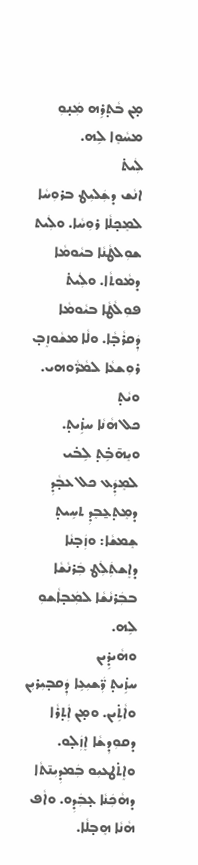ܡ̣ܢ ܒܵܬ̣ܪܹܗ ܡܲܢ̣ܘܼ ܡܚܵܘܸܐ ܠܹܗ.
ܠܲܝܬ̇
ܐܢܵܫ ܕܫܲܠܝܼܛ ܒܪܘܼܚܵܐ ܠܡܸܟ̣ܠܵܐ ܪܘܼܚܵܐ. ܘܠܲܝܬ ܫܘܼܠܛܵܢܵܐ ܒܝܵܘܡܵܐ ܕܡܵܘܬܵܐ. ܘܠܲܝܬ̇ ܦܘܼܠܵܛܵܐ ܒܝܵܘܡܵܐ ܕܲܩܪܵܒ̣ܵܐ. ܘܠܵܐ ܡܫܵܘܙܸܒ̣ ܪܘܼܫܥܵܐ ܠܡܵܪ̈ܵܘܗܝ.
ܘܝܵܬ̣
ܟܠ ܗܵܢܵܐ ܚܙܹ̇ܝܬ̣. ܘܝܸܗ̄ܒܹ̇ܬ̣ ܠܹܒ̇ܝ ܠܡܸܕܲܥ ܟܠ ܥܒ̣ܵܕܼ ܕܡܸܬ̣ܥ̱ܒܸܕܼ ܬܚܹܝܬ̣ ܫܸܡܫܵܐ: ܘܙܲܒ̣ܢܵܐ ܕܐܸܫܬܲܠܲܛ ܒܲܪܢܵܫܵܐ ܒܒܲܪܢܵܫܵܐ ܠܡܲܒ̣ܐܵܫܘܼ ܠܹܗ.
ܘܗܵܝܕܹ̇ܝܢ
ܚܙܹ̇ܝܬ̣ ܪ̈ܲܫܝܼܥܹܐ ܕܲܩܒ̣ܝܼܪܝܼܢ ܘܐܵܬܹ̇ܝܢ. ܘܡ̣ܢ ܐܲܬ̣ܪܵܐ ܕܩܘܼܕܼܫܵܐ ܐܸܙܲܠ̣ܘ. ܘܐܸܬ̇ܛܥܝܼܘ ܒܲܡܕܼܝܼܢ̄ܬܵܐ ܕܗܵܟܲܢܵܐ ܥ̣ܒܲܕܼܘ. ܘܐܵܦ ܗܵܢܵܐ ܗܸܒ̣ܠܵܐ.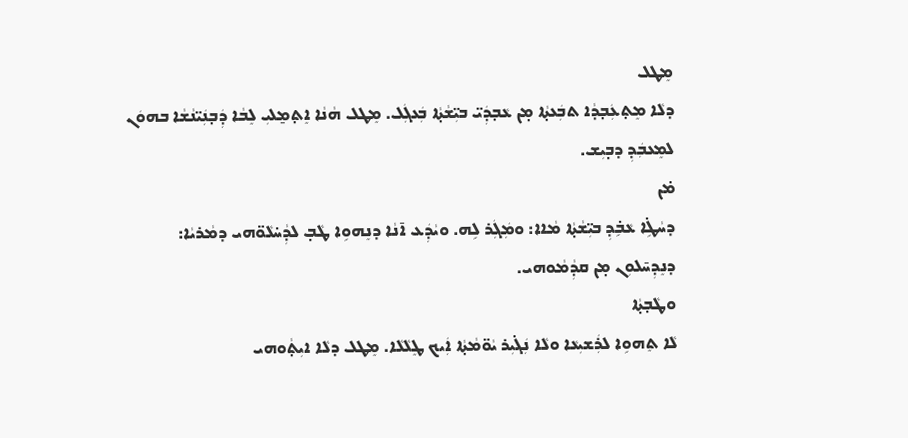ܡܸܛܠ
ܕܠܵܐ ܡܸܬ̣ܥܲܒ̣ܕܵܐ ܬܒܲܥܬ̣ܵܐ ܡ̣ܢ ܥܵܒ̣ܕܲܝ̈ ܒܝܼ̈ܫܵܬ̣ܵܐ ܒܲܥܓܲܠ. ܡܸܛܠ ܗܵܢܵܐ ܐܸܬ̣ܡ̱ܠܝܼ ܠܸܒܵܐ ܕܲܒ̣ܢܲܝ̈ܢܵܫܵܐ ܒܗܘܿܢ ܠܡܸܥܒܲܕܼ ܕܒ̣ܝܼܫ.
ܡ̇ܢ
ܕܚܵܛܹ̇ܐ ܥܵܒܹ̇ܕܼ ܒܝܼ̈ܫܵܬ̣ܵܐ ܡܵܐܐ: ܘܡܲܓܲܪ ܠܹܗ. ܘܝܵܕܲܥ ܐ̄ܢܵܐ ܕܢܸܗܘܹܐ ܛܵܒ̣ ܠܕܼܵܚ̇ܠܵܘ̈ܗܝ ܕܡܵܪܝܵܐ: ܕܢܸܕܼܚ̄ܠܘܼܢ ܡ̣ܢ ܩܕܼܵܡܵܘܗܝ.
ܘܛܵܒ̣ܬ̣ܵܐ
ܠܵܐ ܬܸܗܘܹܐ ܠܪܲܫܝܼܥܵܐ ܘܠܵܐ ܢܲܓ̇ܝܼܪ ܝܵܘ̈ܡܵܬ̣ܵܐ ܐܲܝܟ ܛܸܠܵܠܵܐ. ܡܸܛܠ ܕܠܵܐ ܐܝܼܬ̣ܵܘܗܝ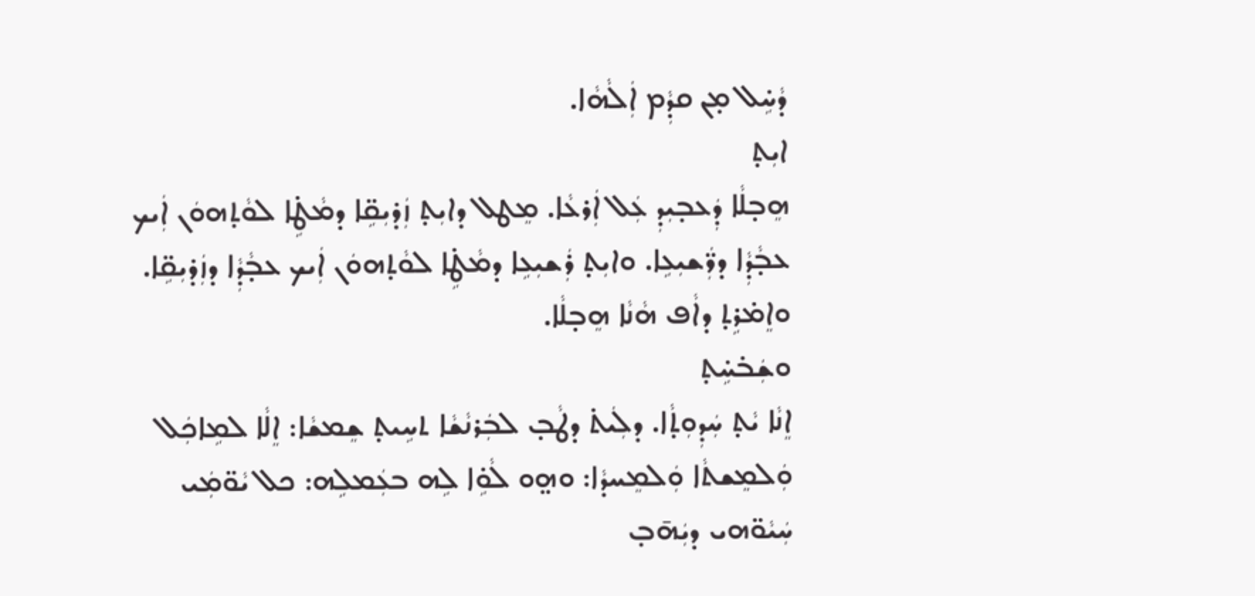ܕܵܚܹ̇ܠ ܡ̣ܢ ܩܕܼܵܡ ܐܲܠܵܗܵܐ.
ܐܝܼܬ̣
ܗܸܒ̣ܠܵܐ ܕܲܥܒ̣ܝܼܕܼ ܥܲܠ ܐܲܪܥܵܐ. ܡܸܛܠ ܕܐܝܼܬ̣ ܙܲܕ̇ܝܼܩܹ̈ܐ ܕܡܵܛܹ̇ܐ ܠܘܵܬ̣ܗܘܿܢ ܐܲܝܟ ܥܒ̣ܵܕܼܵܐ ܕܪ̈ܲܫܝܼܥܹܐ. ܘܐܝܼܬ̣ ܪܲܫܝܼܥܹܐ ܕܡܵܛܹ̇ܐ ܠܘܵܬ̣ܗܘܿܢ ܐܲܝܟ ܥܒ̣ܵܕܼܵܐ ܕܙܲܕ̇ܝܼܩܹ̈ܐ. ܘܐܸܡ̇ܪܹܬ̣ ܕܐܵܦ ܗܵܢܵܐ ܗܸܒ̣ܠܵܐ.
ܘܫܲܒ̇ܚܹ̇ܬ̣
ܐܸܢܵܐ ܝܵܬ̣ ܚܲܕܼܘܼܬ̣ܵܐ. ܕܠܲܝܬ̇ ܕܛܵܒ̣ ܠܒܲܪܢܵܫܵܐ ܬܚܹܝܬ̣ ܫܸܡܫܵܐ: ܐܸܠܵܐ ܠܡܹܐܟܲܠ ܘܲܠܡܸܫܬܵܐ ܘܲܠܡܸܚܕܵܐ: ܘܗ̤ܘ ܠܵܘܹ̇ܐ ܠܹܗ ܒܥܲܡܠܹܗ: ܟܠ ܝܵܘ̈ܡܲܝ ܚܲܝܵܘ̈ܗܝ ܕܝܲܗ̄ܒ̣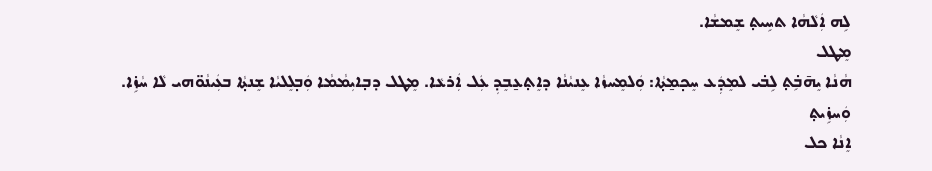ܠܹܗ ܐܲܠܵܗܵܐ ܬܚܹܝܬ̣ ܫܸܡܫܵܐ.
ܡܸܛܠ
ܗܵܢܵܐ ܝܸܗ̄ܒܹ̇ܬ̣ ܠܹܒ̇ܝ ܠܡܸܕܲܥ ܚܸܟ̣ܡ̱ܬ̣ܵܐ: ܘܲܠܡܸܚܙܵܐ ܥܸܢܝܵܢܵܐ ܕܐܸܬ̣ܥ̱ܒܸܕܼ ܥܲܠ ܐܲܪܥܵܐ. ܡܸܛܠ ܕܒ̣ܐܝܼܡܵܡܵܐ ܘܲܒ̣ܠܸܠܝܵܐ ܫܸܢܬ̣ܵܐ ܒܥܲܝܢܵܘ̈ܗܝ ܠܵܐ ܚܵܙܹ̇ܐ.
ܘܲܚܙܹ̇ܝܬ̣
ܐܸܢܵܐ ܟܠ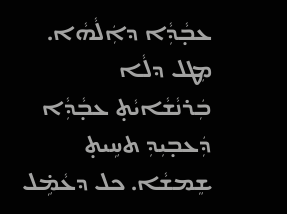ܥܒ̣ܵܕܼܵܐ ܕܐܲܠܵܗܵܐ. ܡܸܛܠ ܕܠܵܐ ܒܲܪܢܵܫܵܐܝܵܬ̣ ܥܒ̣ܵܕܼܵܐ ܕܲܥܒ̣ܝܼܕܼ ܬܚܹܝܬ̣ ܫܸܡܫܵܐ. ܟܠ ܕܥܵܡܹ̇ܠ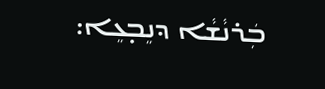ܒܲܪܢܵܫܵܐ ܕܢܸܒ̣ܥܸܐ: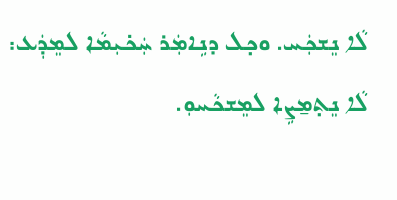ܠܵܐ ܢܸܫܟܲܚ. ܘܟ̣ܠ ܕܢܹܐܡܲܪ ܚܲܟ̇ܝܼܡܵܐ ܠܡܸܕܲܥ: ܠܵܐ ܢܸܬ̣ܡ̱ܨܹܐ ܠܡܸܫܟܵܚܘܼ.